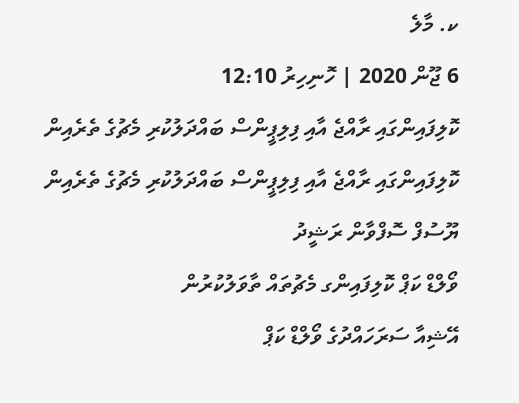ކ. މާލެ
6 ޖޫން 2020 | ހޮނިހިރު 12:10
ކޮލިފައިންގައި ރާއްޖެ އާއި ފިލިޕީންސް ބައްދަލުކުރި މެޗުގެ ތެރެއިން
ކޮލިފައިންގައި ރާއްޖެ އާއި ފިލިޕީންސް ބައްދަލުކުރި މެޗުގެ ތެރެއިން
ޔޫސުފް ސޮފްވާން ރަޝީދު
ވޯލްޑް ކަޕް ކޮލިފައިންގ މެޗުތައް ތާވަލުކުރުން
އޭޝިއާ ސަރަހައްދުގެ ވޯލްޑް ކަޕް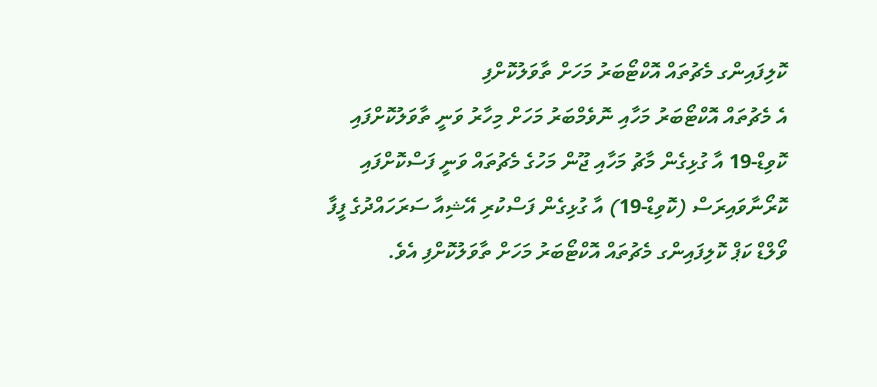ކޮލިފައިންގ މެޗުތައް އޮކްޓޯބަރު މަހަށް ތާވަލުކޮށްފި
އެ މެޗުތައް އޮކްޓޯބަރު މަހާއި ނޮވެމްބަރު މަހަށް މިހާރު ވަނީ ތާވަލުކޮށްފައި
ކޮވިޑް-19 އާ ގުޅިގެން މާޗު މަހާއި ޖޫން މަހުގެ މެޗުތައް ވަނީ ފަސްކޮށްފައި
ކޮރޯނާވައިރަސް (ކޮވިޑް-19) އާ ގުޅިގެން ފަސްކުރި އޭޝިއާ ސަރަހައްދުގެ ފީފާ ވޯލްޑް ކަޕް ކޮލިފައިންގ މެޗުތައް އޮކްޓޯބަރު މަހަށް ތާވަލުކޮށްފި އެވެ.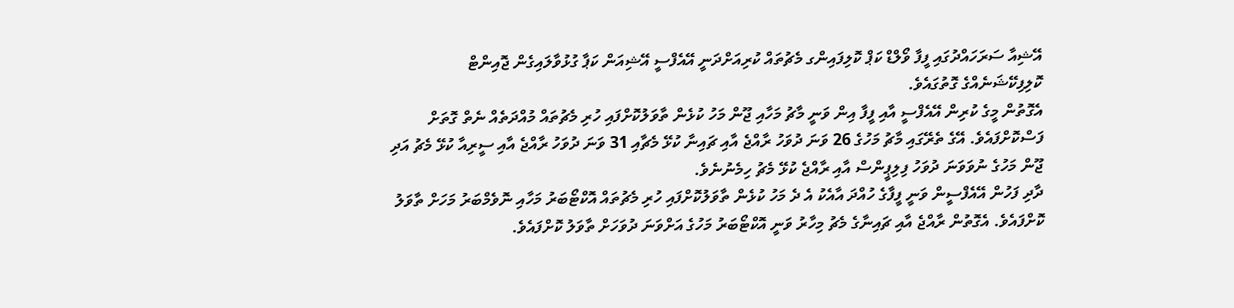އޭޝިއާ ސަރަހައްދުގައި ފީފާ ވޯލްޑް ކަޕް ކޮލިފައިންގ މެޗުތައް ކުރިއަށްދަނީ އޭއެފްސީ އޭޝިއަން ކަޕާ ގުޅުވާލައިގެން ޖޮއިންޓް ކޮލިފިކޭޝަނެއްގެ ގޮތުގައެވެ.
އެގޮތުން މީގެ ކުރިން އޭއެފްސީ އާއި ފީފާ އިން ވަނީ މާޗު މަހާއި ޖޫން މަހު ކުޅެން ތާވަލުކޮށްފައި ހުރި މެޗުތައް މުއްދަތެއް ނެތް ގޮތަށް ފަސްކޮށްފައެވެ. އޭގެ ތެރޭގައި މާޗު މަހުގެ 26 ވަނަ ދުވަހު ރާއްޖެ އާއި ޗައިނާ ކުޅޭ މެޗާއި 31 ވަނަ ދުވަހު ރާއްޖެ އާއި ސީރިއާ ކުޅޭ މެޗު އަދި ޖޫން މަހުގެ ނުވަވަނަ ދުވަހު ފިލިޕީންސް އާއި ރާއްޖެ ކުޅޭ މެޗު ހިމެނުނެވެ.
ދާދި ފަހުން އޭއެފްސީން ވަނީ ފީފާގެ ހުއްދަ އާއެކު އެ ދެ މަހު ކުޅެން ތާވަލުކޮށްފައި ހުރި މެޗުތައް އޮކްޓޯބަރު މަހާއި ނޮވެމްބަރު މަހަށް ތާވަލު ކޮށްފައެވެ. އެގޮތުން ރާއްޖެ އާއި ޗައިނާގެ މެޗު މިހާރު ވަނީ އޮކްޓޯބަރު މަހުގެ އަށްވަނަ ދުވަހަށް ތާވަލު ކޮށްފައެވެ.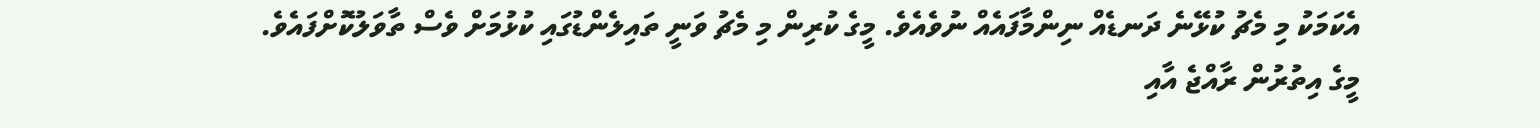އެކަމަކު މި މެޗު ކުޅޭނެ ދަނޑެއް ނިންމާފައެއް ނުވެއެވެ. މީގެ ކުރިން މި މެޗު ވަނީ ތައިލެންޑުގައި ކުޅުމަށް ވެސް ތާވަލުކޮށްފައެވެ.
މީގެ އިތުރުން ރާއްޖެ އާއި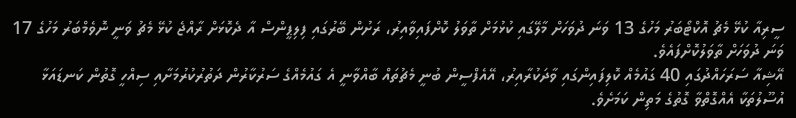ސީރިއާ ކުޅޭ މެޗު އޮކްޓޯބަރު މަހުގެ 13 ވަނަ ދުވަހަށް މާލޭގައި ކުޅުމަށް ތާވަލު ކޮށްފައިވާއިރު، ރަށުން ބޭރުގައި ފިލިޕީންސް އާ ދެކޮޅަށް ރާއްޖެ ކުޅޭ މެޗު ވަނީ ނޮވެމްބަރު މަހުގެ 17 ވަނަ ދުވަހަށް ތާވަލުކޮށްފައެވެ.
އޭޝިއާ ސަރަހައްދުގައި 40 ގައުމެއް ކޮލިފައިންގައި ވާދަކުރާއިރު، އޭއެފްސީން ބުނީ މެޗުތައް ބާއްވާނީ އެ ގައުމެއްގެ ސަރުކާރުން ދަތުރުކުރުމަށާއި ސިއްހީ ގޮތުން ކަނޑައަޅާ އުސޫލުތަކާ އެއްގޮތްވާ ގޮތުގެ މަތިން ކަމަށެވެ.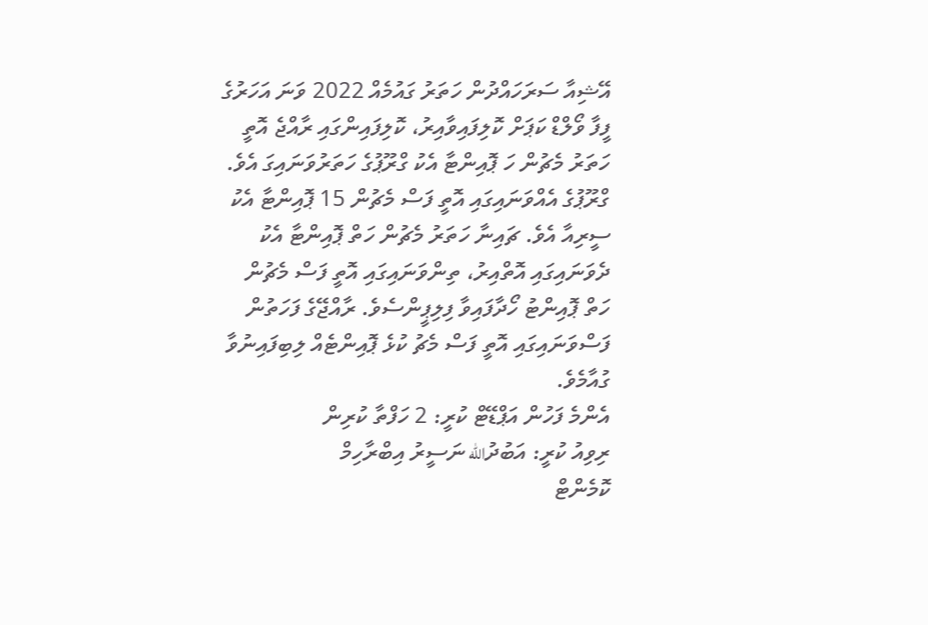އޭޝިއާ ސަރަހައްދުން ހަތަރު ގައުމެއް 2022 ވަނަ އަހަރުގެ ފީފާ ވޯލްޑް ކަޕަށް ކޮލިފައިވާއިރު، ކޮލިފައިންގައި ރާއްޖެ އޮތީ ހަތަރު މެޗުން ހަ ޕޮއިންޓާ އެކު ގްރޫޕުގެ ހަތަރުވަނައިގަ އެވެ. ގްރޫޕުގެ އެއްވަނައިގައި އޮތީ ފަސް މެޗުން 15 ޕޮއިންޓާ އެކު ސީރިއާ އެވެ. ޗައިނާ ހަތަރު މެޗުން ހަތް ޕޮއިންޓާ އެކު ދެވަނައިގައި އޮތްއިރު، ތިންވަނައިގައި އޮތީ ފަސް މެޗުން ހަތް ޕޮއިންޓު ހޯދާފައިވާ ފިލިޕީންސެވެ. ރާއްޖޭގެ ފަހަތުން ފަސްވަނައިގައި އޮތީ ފަސް މެޗު ކުޅެ ޕޮއިންޓެއް ލިބިފައިނުވާ ގުއާމެވެ.
އެންމެ ފަހުން އަޕްޑޭޓް ކުރީ: 2 ހަފްތާ ކުރިން
ރިވިއު ކުރީ: އަބުދުالله ނަސީރު އިބްރާހިމް
ކޮމެންޓް